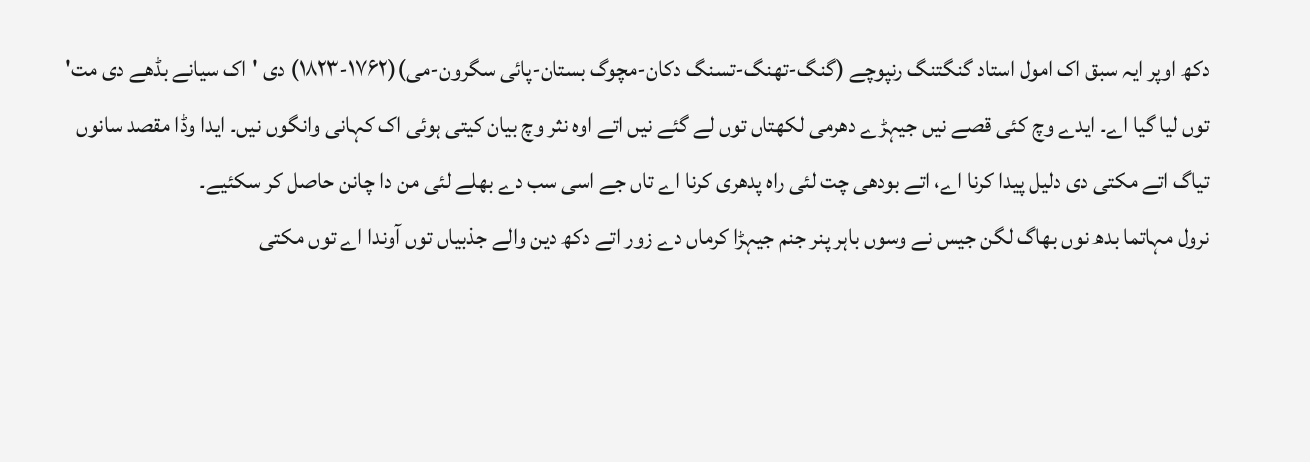دکھ اوپر ایہ سبق اک امول استاد گنگتنگ رنپوچے (گنگ-تھنگ-تسنگ دکان-مچوگ بستان-پائی سگرون-می)(۱۷۶۲-۱۸۲۳) دی 'اک سیانے بڈھے دی مت' توں لیا گیا اے۔ ایدے وچ کئی قصے نیں جیہڑے دھرمی لکھتاں توں لے گئے نیں اتے اوہ نثر وچ بیان کیتی ہوئی اک کہانی وانگوں نیں۔ ایدا وڈا مقصد سانوں تیاگ اتے مکتی دی دلیل پیدا کرنا اے، اتے بودھی چت لئی راہ پدھری کرنا اے تاں جے اسی سب دے بھلے لئی من دا چانن حاصل کر سکئیے۔
نرول مہاتما بدھ نوں بھاگ لگن جیس نے وسوں باہر پنر جنم جیہڑا کرماں دے زور اتے دکھ دین والے جذبیاں توں آوندا اے توں مکتی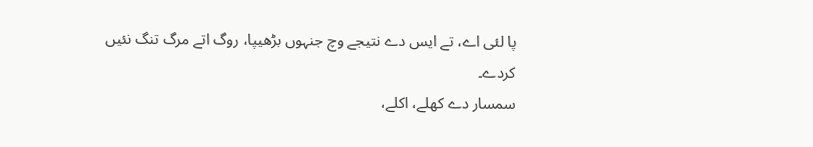پا لئی اے، تے ایس دے نتیجے وچ جنہوں بڑھیپا، روگ اتے مرگ تنگ نئیں کردے۔
سمسار دے کھلے، اکلے،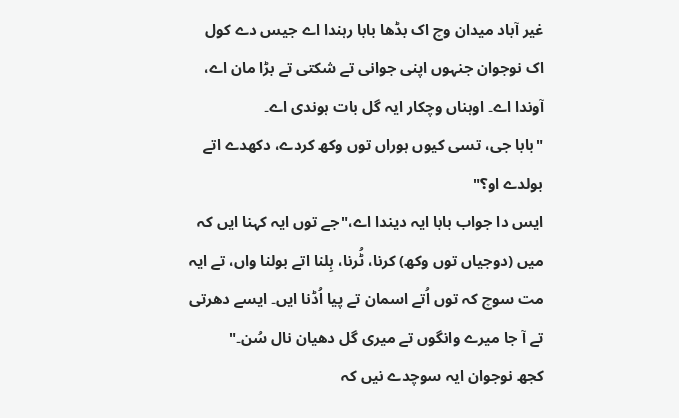غیر آباد میدان وچ اک بڈھا بابا رہندا اے جیس دے کول اک نوجوان جنہوں اپنی جوانی تے شکتی تے بڑا مان اے، آوندا اے۔ اوہناں وچکار ایہ گل بات ہوندی اے۔
"بابا جی، تسی کیوں ہوراں توں وکھ کردے، دکھدے اتے بولدے او؟"
ایس دا جواب بابا ایہ دیندا اے،"جے توں ایہ کہنا ایں کہ میں (دوجیاں توں وکھ) کرنا، ٹُرنا، ہِلنا اتے بولنا واں، تے ایہ مت سوچ کہ توں اُتے اسمان تے پیا اُڈنا ایں۔ ایسے دھرتی تے آ جا میرے وانگوں تے میری گل دھیان نال سُن۔"
کجھ نوجوان ایہ سوچدے نیں کہ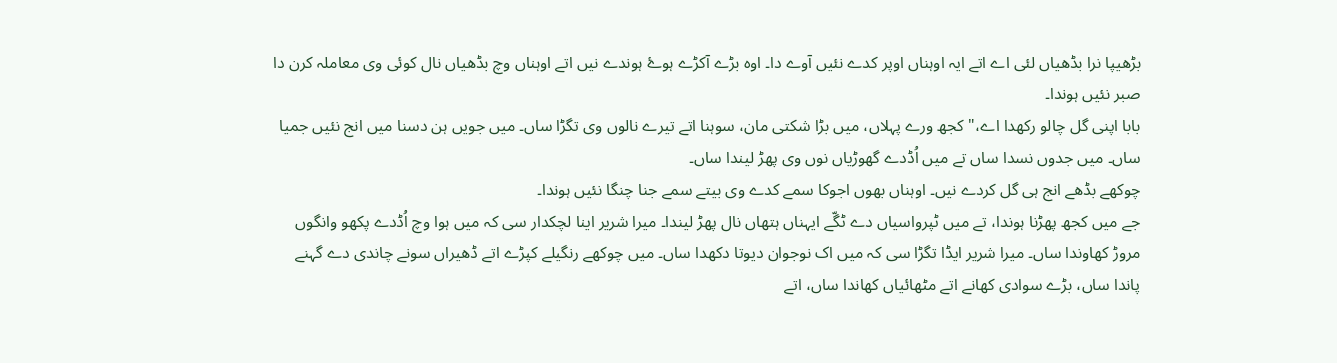بڑھیپا نرا بڈھیاں لئی اے اتے ایہ اوہناں اوپر کدے نئیں آوے دا۔ اوہ بڑے آکڑے ہوۓ ہوندے نیں اتے اوہناں وچ بڈھیاں نال کوئی وی معاملہ کرن دا صبر نئیں ہوندا۔
بابا اپنی گل چالو رکھدا اے،" کجھ ورے پہلاں، میں بڑا شکتی مان، سوہنا اتے تیرے نالوں وی تگڑا ساں۔ میں جویں ہن دسنا میں انج نئیں جمیا ساں۔ میں جدوں نسدا ساں تے میں اُڈدے گھوڑیاں نوں وی پھڑ لیندا ساں۔
چوکھے بڈھے انج ہی گل کردے نیں۔ اوہناں بھوں اجوکا سمے کدے وی بیتے سمے جنا چنگا نئیں ہوندا۔
جے میں کجھ پھڑنا ہوندا، تے میں ٹپرواسیاں دے ٹگّے ایہناں ہتھاں نال پھڑ لیندا۔ میرا شریر اینا لچکدار سی کہ میں ہوا وچ اُڈدے پکھو وانگوں مروڑ کھاوندا ساں۔ میرا شریر ایڈا تگڑا سی کہ میں اک نوجوان دیوتا دکھدا ساں۔ میں چوکھے رنگیلے کپڑے اتے ڈھیراں سونے چاندی دے گہنے پاندا ساں، بڑے سوادی کھانے اتے مٹھائیاں کھاندا ساں، اتے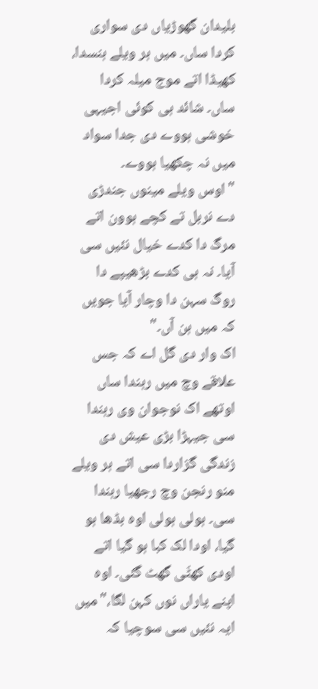بلیدان گھوڑیاں دی سواری کردا ساں۔ میں ہر ویلے ہنسدا، کھیڈا اتے موج میلہ کردا ساں۔ شائد ہی کوئی اجیہی خوشی ہووے دی جدا سواد میں نہ چکھیا ہووے۔
"اوس ویلے مینوں جندڑی دے نربل تے کچے ہوون اتے مرگ دا کدے خیال نئیں سی آیا۔ نہ ہی کدے بڑھیپے دا روگ سہن دا وچار آیا جویں کہ میں ہن آں۔"
اک وار دی گل اے کہ جس علاقے وچ میں رہندا ساں اوتھے اک نوجوان وی رہندا سی جیہڑا بڑی عیش دی زندگی گزاردا سی اتے ہر ویلے منو رنجن وچ رجھیا رہندا سی۔ ہولی ہولی اوہ بڈھا ہو گیا، اودا لک کبا ہو گیا اتے اودی کھٹّی گھٹ گئی۔ اوہ اپنے یاراں نوں کہن لگا،"میں ایہ نئیں سی سوچیا کہ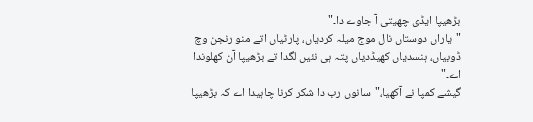بڑھیپا ایڈی چھیتی آ جاوے دا۔"
"یاراں دوستاں نال موج میلہ کردیاں، پارٹیاں اتے منو رنجن وچ ڈوبیاں، ہنسدیاں کھیڈدیاں پتہ ہی نئیں لگدا تے بڑھیپا آن کھلوندا اے۔"
گیشے کمپا نے آکھیا،"سانوں رب دا شکر کرنا چاہیدا اے کہ بڑھیپا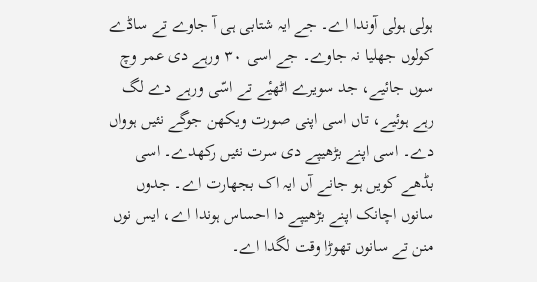ہولی ہولی آوندا اے۔ جے ایہ شتابی ہی آ جاوے تے ساڈے کولوں جھلیا نہ جاوے۔ جے اسی ۳۰ ورہے دی عمر وچ سوں جائیے، جد سویرے اٹھیٔے تے اسّی ورہے دے لگ رہے ہوئیے، تاں اسی اپنی صورت ویکھن جوگے نئیں ہوواں دے۔ اسی اپنے بڑھیپے دی سرت نئیں رکھدے۔ اسی بڈھے کویں ہو جانے آں ایہ اک بجھارت اے۔ جدوں سانوں اچانک اپنے بڑھیپے دا احساس ہوندا اے، ایس نوں منن تے سانوں تھوڑا وقت لگدا اے۔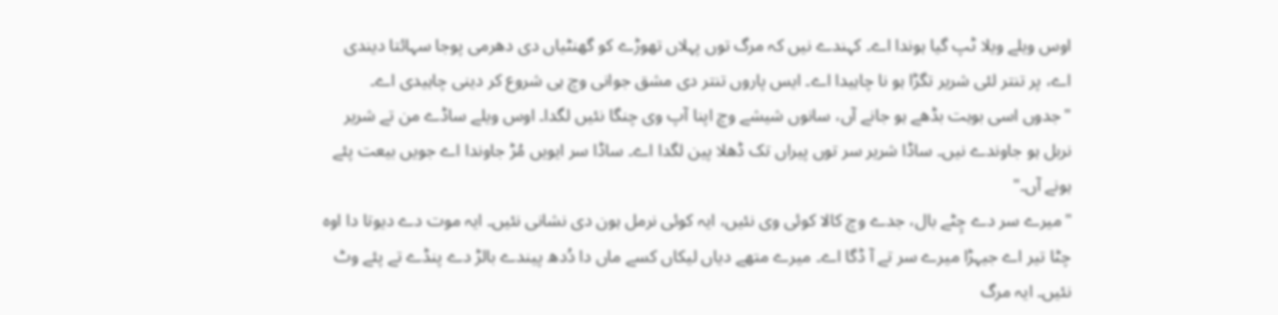اوس ویلے ویلا ٹپ گیا ہوندا اے۔ کہندے نیں کہ مرگ توں پہلاں تھوڑے کو گھنٹیاں دی دھرمی پوجا سہائتا دیندی اے، پر تنتر لئی شریر تگڑا ہو نا چاہیدا اے۔ ایس پاروں تنتر دی مشق جوانی وچ ہی شروع کر دینی چاہیدی اے۔
"جدوں اسی بوہت بڈھے ہو جانے آں، سانوں شیشے وچ اپنا آپ وی چنگا نئیں لگدا۔ اوس ویلے ساڈے من تے شریر نربل ہو جاوندے نیں۔ ساڈا شریر سر توں پیراں تک ڈھلا پین لگدا اے۔ ساڈا سر ایویں مُڑ جاوندا اے جویں بیعت پئے ہونے آں۔"
"میرے سر دے چِٹے بال، جدے وچ کالا کوئی وی نئیں، ایہ کوئی نرمل ہون دی نشانی نئیں۔ ایہ موت دے دیوتا دا اوہ چٹا تیر اے جیہڑا میرے سر تے آ ڈگا اے۔ میرے متھے دیاں لیکاں کسے ماں دا دُدھ پیندے بالڑ دے پنڈے تے پئے وٹ نئیں۔ ایہ مرگ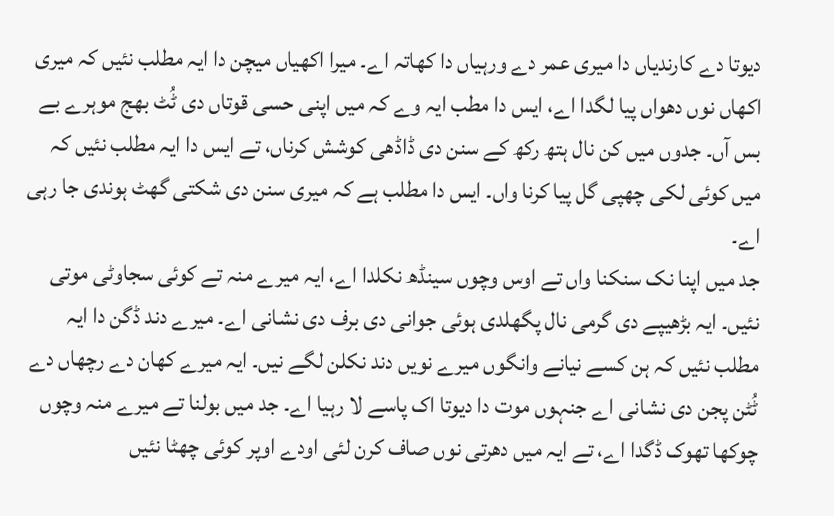دیوتا دے کارندیاں دا میری عمر دے ورہیاں دا کھاتہ اے۔ میرا اکھیاں میچن دا ایہ مطلب نئیں کہ میری اکھاں نوں دھواں پیا لگدا اے، ایس دا مطب ایہ وے کہ میں اپنی حسی قوتاں دی ٹُٹ بھج موہرے بے بس آں۔ جدوں میں کن نال ہتھ رکھ کے سنن دی ڈاڈھی کوشش کرناں، تے ایس دا ایہ مطلب نئیں کہ میں کوئی لکی چھپی گل پیا کرنا واں۔ ایس دا مطلب ہے کہ میری سنن دی شکتی گھٹ ہوندی جا رہی اے۔
جد میں اپنا نک سنکنا واں تے اوس وچوں سینڈھ نکلدا اے، ایہ میرے منہ تے کوئی سجاوٹی موتی نئیں۔ ایہ بڑھیپے دی گرمی نال پگھلدی ہوئی جوانی دی برف دی نشانی اے۔ میرے دند ڈگن دا ایہ مطلب نئیں کہ ہن کسے نیانے وانگوں میرے نویں دند نکلن لگے نیں۔ ایہ میرے کھان دے رچھاں دے ٹُٹن پجن دی نشانی اے جنہوں موت دا دیوتا اک پاسے لا رہیا اے۔ جد میں بولنا تے میرے منہ وچوں چوکھا تھوک ڈگدا اے، تے ایہ میں دھرتی نوں صاف کرن لئی اودے اوپر کوئی چھٹا نئیں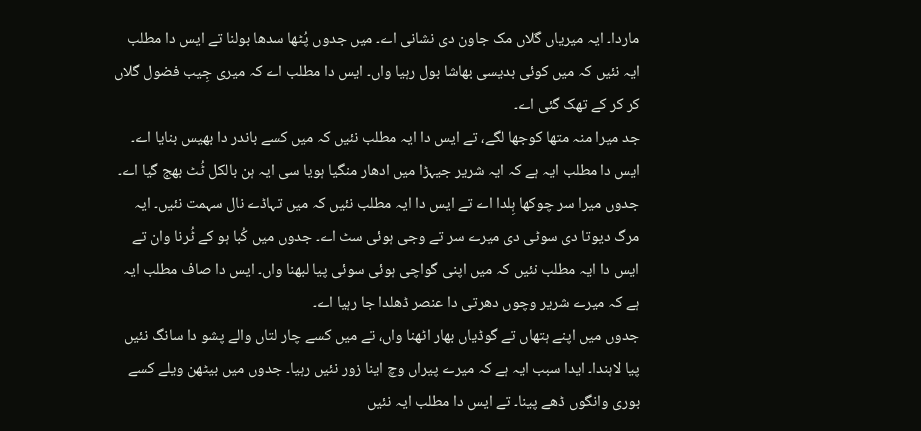ماردا۔ ایہ میریاں گلاں مک جاون دی نشانی اے۔ میں جدوں پُٹھا سدھا بولنا تے ایس دا مطلب ایہ نئیں کہ میں کوئی بدیسی بھاشا بول رہیا واں۔ ایس دا مطلب اے کہ میری جِیب فضول گلاں کر کر کے تھک گئی اے۔
جد میرا منہ متھا کوجھا لگے، تے ایس دا ایہ مطلب نئیں کہ میں کسے باندر دا بھیس بنایا اے۔ ایس دا مطلب ایہ ہے کہ ایہ شریر جیہڑا میں ادھار منگیا ہویا سی ایہ ہن بالکل ٹُٹ بھج گیا اے۔ جدوں میرا سر چوکھا ہِلدا اے تے ایس دا ایہ مطلب نئیں کہ میں تہاڈے نال سہمت نئیں۔ ایہ مرگ دیوتا دی سوٹی دی میرے سر تے وجی ہوئی سٹ اے۔ جدوں میں کُبا ہو کے ٹُرنا وان تے ایس دا ایہ مطلب نئیں کہ میں اپنی گواچی ہوئی سوئی پیا لبھنا واں۔ ایس دا صاف مطلب ایہ ہے کہ میرے شریر وچوں دھرتی دا عنصر ڈھلدا جا رہیا اے۔
جدوں میں اپنے ہتھاں تے گوڈیاں بھار اٹھنا واں، تے میں کسے چار لتاں والے پشو دا سانگ نئیں پیا لاہندا۔ ایدا سبب ایہ ہے کہ میرے پیراں وچ اینا زور نئیں رہیا۔ جدوں میں بیٹھن ویلے کسے بوری وانگوں ڈھے پینا۔ تے ایس دا مطلب ایہ نئیں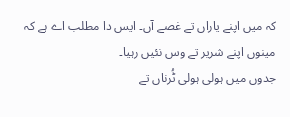کہ میں اپنے یاراں تے غصے آں۔ ایس دا مطلب اے ہے کہ مینوں اپنے شریر تے وس نئیں رہیا۔
جدوں میں ہولی ہولی ٹُرناں تے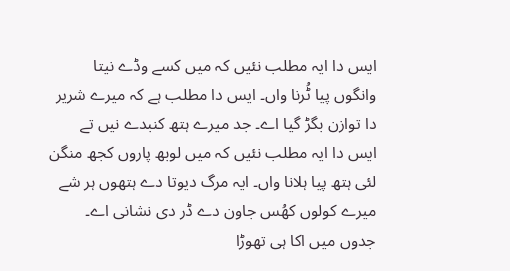ایس دا ایہ مطلب نئیں کہ میں کسے وڈے نیتا وانگوں پیا ٹُرنا واں۔ ایس دا مطلب ہے کہ میرے شریر دا توازن بگڑ گیا اے۔ جد میرے ہتھ کنبدے نیں تے ایس دا ایہ مطلب نئیں کہ میں لوبھ پاروں کجھ منگن لئی ہتھ پیا ہلانا واں۔ ایہ مرگ دیوتا دے ہتھوں ہر شے میرے کولوں کھُس جاون دے ڈر دی نشانی اے۔ جدوں میں اکا ہی تھوڑا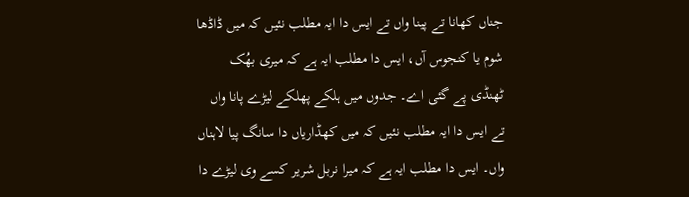جناں کھانا تے پینا واں تے ایس دا ایہ مطلب نئیں کہ میں ڈاڈھا شوم یا کنجوس آں، ایس دا مطلب ایہ ہے کہ میری بھُک ٹھنڈی پے گئی اے۔ جدوں میں ہلکے پھلکے لیڑے پانا واں تے ایس دا ایہ مطلب نئیں کہ میں کھڈاریاں دا سانگ پیا لاہناں واں۔ ایس دا مطلب ایہ ہے کہ میرا نربل شریر کسے وی لیڑے دا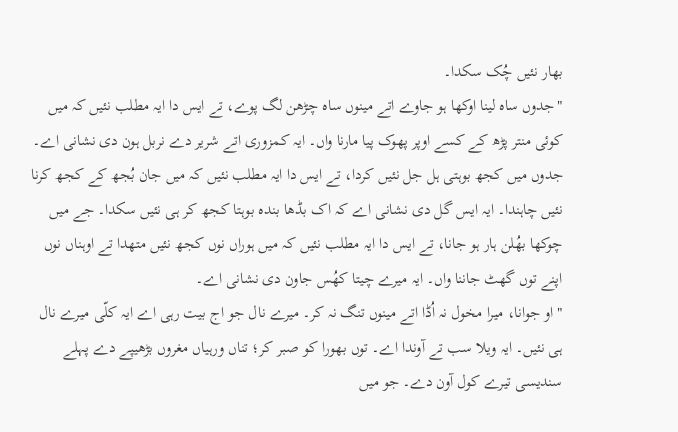بھار نئیں چُک سکدا۔
"جدوں ساہ لینا اوکھا ہو جاوے اتے مینوں ساہ چڑھن لگ پوے، تے ایس دا ایہ مطلب نئیں کہ میں کوئی منتر پڑھ کے کسے اوپر پھوک پیا مارنا واں۔ ایہ کمزوری اتے شریر دے نربل ہون دی نشانی اے۔ جدوں میں کجھ بوہتی ہل جل نئیں کردا، تے ایس دا ایہ مطلب نئیں کہ میں جان بُجھ کے کجھ کرنا نئیں چاہندا۔ ایہ ایس گل دی نشانی اے کہ اک بڈھا بندہ بوہتا کجھ کر ہی نئیں سکدا۔ جے میں چوکھا بھُلن ہار ہو جانا، تے ایس دا ایہ مطلب نئیں کہ میں ہوراں نوں کجھ نئیں متھدا تے اوہناں نوں اپنے توں گھٹ جاننا واں۔ ایہ میرے چیتا کھُس جاون دی نشانی اے۔
"او جوانا، میرا مخول نہ اُڈا اتے مینوں تنگ نہ کر۔ میرے نال جو اج بیت رہی اے ایہ کلّی میرے نال ہی نئیں۔ ایہ ویلا سب تے آوندا اے۔ توں بھورا کو صبر کر؛ تناں ورہیاں مغروں بڑھیپے دے پہلے سندیسی تیرے کول آون دے۔ جو میں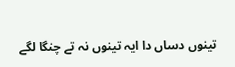تینوں دساں دا ایہ تینوں نہ تے چنگا لگے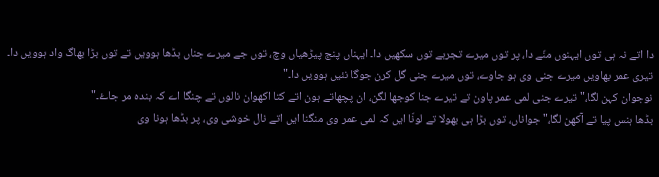دا اتے نہ ہی توں ایہنوں منّے دا، پر توں میرے تجربے توں سکھیں دا۔ ایہناں پنج پیڑھیاں وچ، توں جے میرے جناں بڈھا ہوویں تے توں بڑا بھاگ واد ہوویں دا۔ تیری عمر بھاویں میرے جنی وی ہو جاوے، توں میرے جنی گل کرن جوگا نئیں ہوویں دا۔"
نوجوان کہن لگا،"تیرے جنی لمی عمر پاون تے تیرے جنا کوجھا لگن، ان پچھاتے ہون اتے کتا اکھوان نالوں تے چنگا اے کہ بندہ مر جاۓ۔"
بڈھا ہنس پیا تے آکھن لگا،"جواناں، توں بڑا ہی بھولا تے لونّا ایں کہ لمی عمر وی منگنا ایں اتے نال خوشی وی، پر بڈھا ہونا وی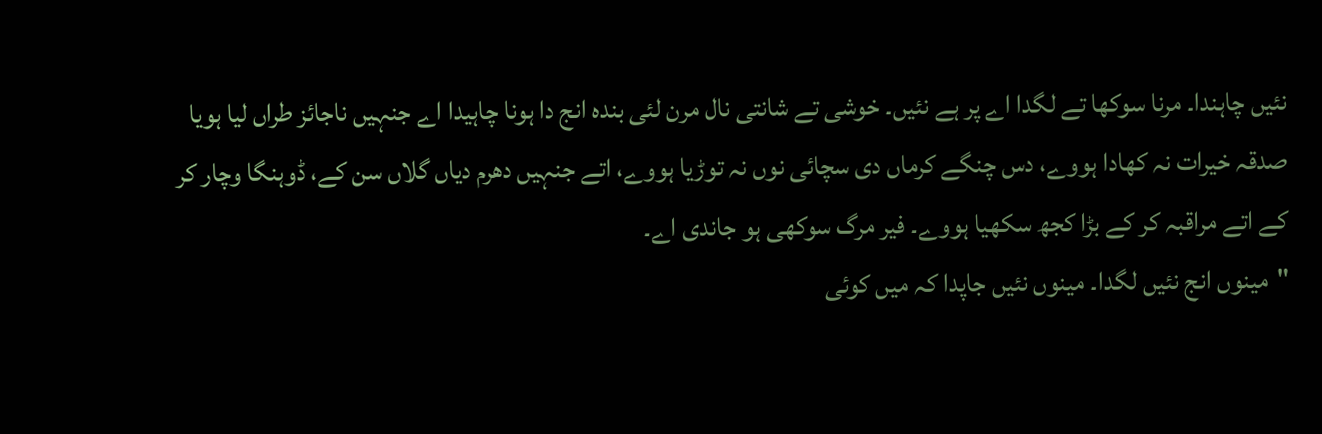نئیں چاہندا۔ مرنا سوکھا تے لگدا اے پر ہے نئیں۔ خوشی تے شانتی نال مرن لئی بندہ انج دا ہونا چاہیدا اے جنہیں ناجائز طراں لیا ہویا صدقہ خیرات نہ کھادا ہووے، دس چنگے کرماں دی سچائی نوں نہ توڑیا ہووے، اتے جنہیں دھرم دیاں گلاں سن کے، ڈوہنگا وچار کر کے اتے مراقبہ کر کے بڑا کجھ سکھیا ہووے۔ فیر مرگ سوکھی ہو جاندی اے۔
"مینوں انج نئیں لگدا۔ مینوں نئیں جاپدا کہ میں کوئی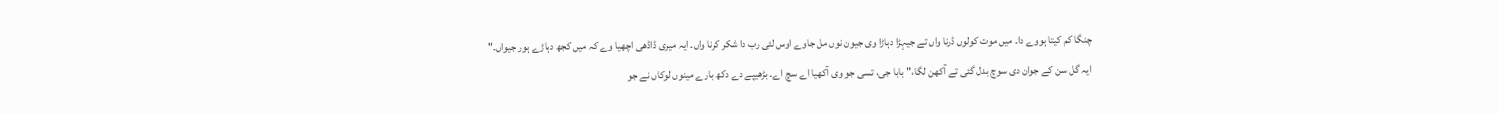چنگا کم کیتا ہووے دا۔ میں موت کولوں ڈرنا واں تے جیہڑا دہاڑا وی جیون نوں مل جاوے اوس لئی رب دا شکر کرنا واں۔ ایہ میری ڈاڈھی اچھیا وے کہ میں کجھ دہاڑے ہور جیواں۔"
ایہ گل سن کے جوان دی سوچ بدل گئی تے آکھن لگا،"بابا جی، تسی جو وی آکھیا اے سچ اے۔ بڑھیپے دے دکھ بارے مینوں لوکاں نے جو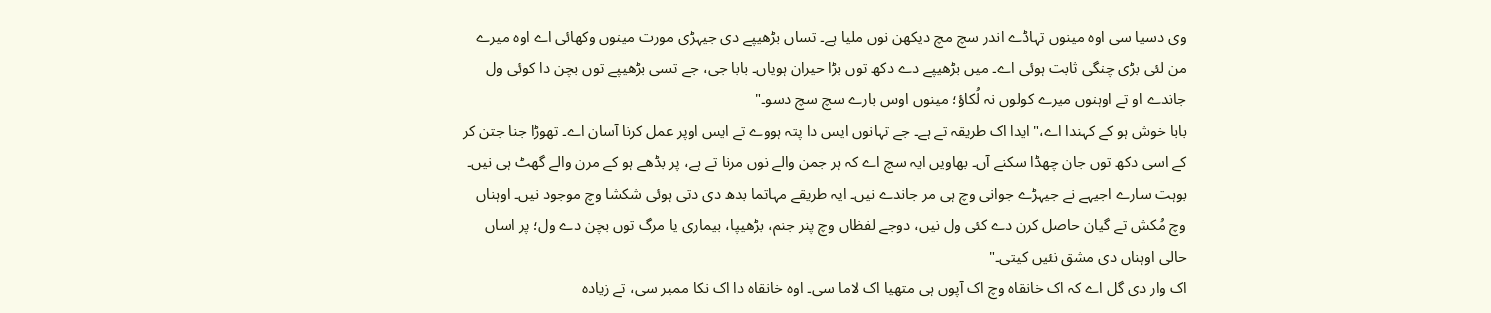وی دسیا سی اوہ مینوں تہاڈے اندر سچ مچ دیکھن نوں ملیا ہے۔ تساں بڑھیپے دی جیہڑی مورت مینوں وکھائی اے اوہ میرے من لئی بڑی چنگی ثابت ہوئی اے۔ میں بڑھیپے دے دکھ توں بڑا حیران ہویاں۔ بابا جی، جے تسی بڑھیپے توں بچن دا کوئی ول جاندے او تے اوہنوں میرے کولوں نہ لُکاؤ؛ مینوں اوس بارے سچ سچ دسو۔"
بابا خوش ہو کے کہندا اے،"ایدا اک طریقہ تے ہے۔ جے تہانوں ایس دا پتہ ہووے تے ایس اوپر عمل کرنا آسان اے۔ تھوڑا جنا جتن کر کے اسی دکھ توں جان چھڈا سکنے آں۔ بھاویں ایہ سچ اے کہ ہر جمن والے نوں مرنا تے ہے، پر بڈھے ہو کے مرن والے گھٹ ہی نیں۔ بوہت سارے اجیہے نے جیہڑے جوانی وچ ہی مر جاندے نیں۔ ایہ طریقے مہاتما بدھ دی دتی ہوئی شکشا وچ موجود نیں۔ اوہناں وچ مُکش تے گیان حاصل کرن دے کئی ول نیں، دوجے لفظاں وچ پنر جنم، بڑھیپا، بیماری یا مرگ توں بچن دے ول؛ پر اساں حالی اوہناں دی مشق نئیں کیتی۔"
اک وار دی گل اے کہ اک خانقاہ وچ اک آپوں ہی متھیا اک لاما سی۔ اوہ خانقاہ دا اک نکا ممبر سی، تے زیادہ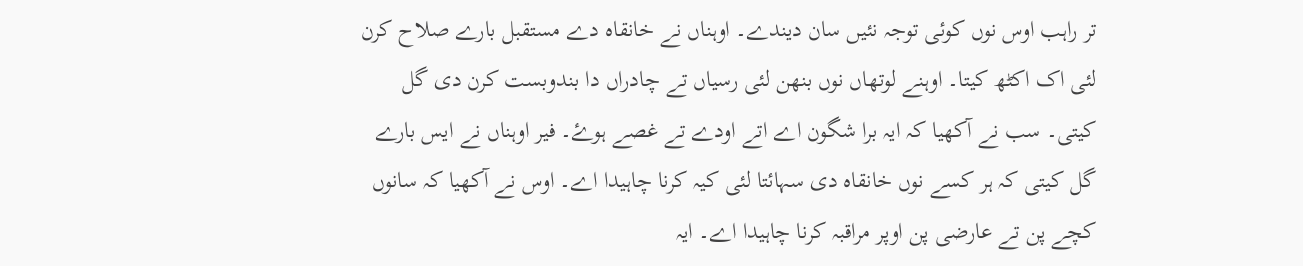تر راہب اوس نوں کوئی توجہ نئیں سان دیندے۔ اوہناں نے خانقاہ دے مستقبل بارے صلاح کرن لئی اک اکٹھ کیتا۔ اوہنے لوتھاں نوں بنھن لئی رسیاں تے چادراں دا بندوبست کرن دی گل کیتی۔ سب نے آکھیا کہ ایہ برا شگون اے اتے اودے تے غصے ہوۓ۔ فیر اوہناں نے ایس بارے گل کیتی کہ ہر کسے نوں خانقاہ دی سہائتا لئی کیہ کرنا چاہیدا اے۔ اوس نے آکھیا کہ سانوں کچے پن تے عارضی پن اوپر مراقبہ کرنا چاہیدا اے۔ ایہ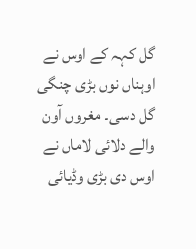گل کہہ کے اوس نے اوہناں نوں بڑی چنگی گل دسی۔ مغروں آون والے دلائی لاماں نے اوس دی بڑی وڈیائی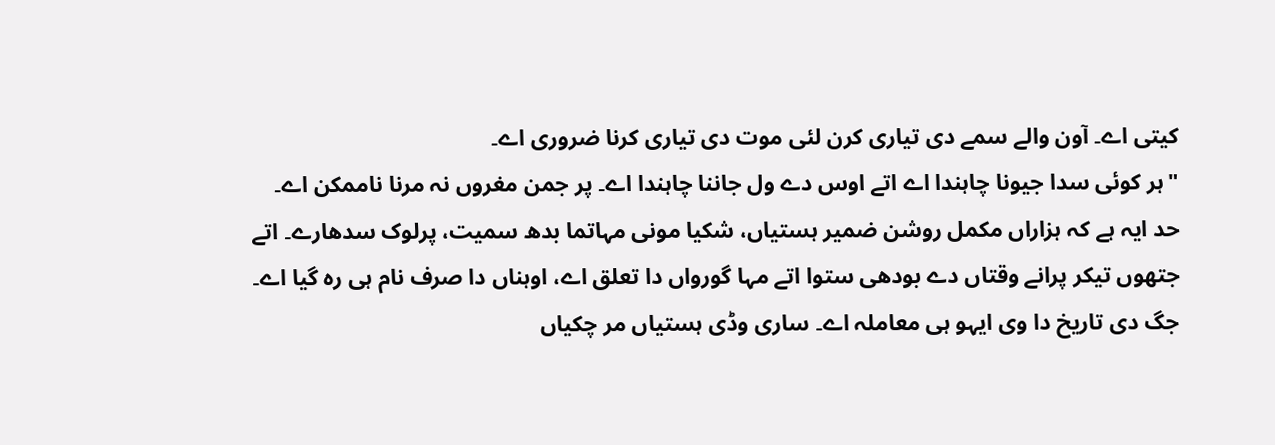کیتی اے۔ آون والے سمے دی تیاری کرن لئی موت دی تیاری کرنا ضروری اے۔
"ہر کوئی سدا جیونا چاہندا اے اتے اوس دے ول جاننا چاہندا اے۔ پر جمن مغروں نہ مرنا ناممکن اے۔ حد ایہ ہے کہ ہزاراں مکمل روشن ضمیر ہستیاں، شکیا مونی مہاتما بدھ سمیت، پرلوک سدھارے۔ اتے جتھوں تیکر پرانے وقتاں دے بودھی ستوا اتے مہا گورواں دا تعلق اے، اوہناں دا صرف نام ہی رہ گیا اے۔ جگ دی تاریخ دا وی ایہو ہی معاملہ اے۔ ساری وڈی ہستیاں مر چکیاں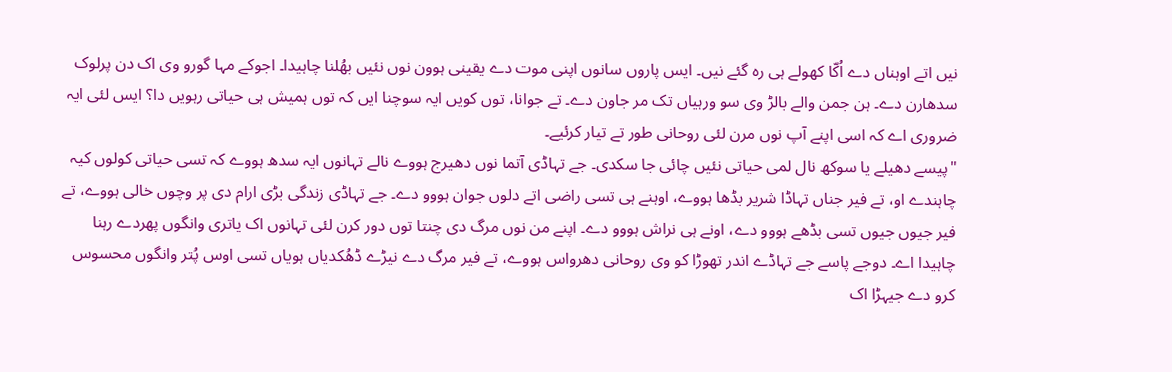نیں اتے اوہناں دے اُکّا کھولے ہی رہ گئے نیں۔ ایس پاروں سانوں اپنی موت دے یقینی ہوون نوں نئیں بھُلنا چاہیدا۔ اجوکے مہا گورو وی اک دن پرلوک سدھارن دے۔ ہن جمن والے بالڑ وی سو ورہیاں تک مر جاون دے۔ تے جوانا، توں کویں ایہ سوچنا ایں کہ توں ہمیش ہی حیاتی رہویں دا؟ ایس لئی ایہ ضروری اے کہ اسی اپنے آپ نوں مرن لئی روحانی طور تے تیار کرئیے۔
"پیسے دھیلے یا سوکھ نال لمی حیاتی نئیں چائی جا سکدی۔ جے تہاڈی آتما نوں دھیرج ہووے نالے تہانوں ایہ سدھ ہووے کہ تسی حیاتی کولوں کیہ چاہندے او، تے فیر جناں تہاڈا شریر بڈھا ہووے، اوہنے ہی تسی راضی اتے دلوں جوان ہووو دے۔ جے تہاڈی زندگی بڑی ارام دی پر وچوں خالی ہووے، تے فیر جیوں جیوں تسی بڈھے ہووو دے، اونے ہی نراش ہووو دے۔ اپنے من نوں مرگ دی چنتا توں دور کرن لئی تہانوں اک یاتری وانگوں پھردے رہنا چاہیدا اے۔ دوجے پاسے جے تہاڈے اندر تھوڑا کو وی روحانی دھرواس ہووے، تے فیر مرگ دے نیڑے ڈھُکدیاں ہویاں تسی اوس پُتر وانگوں محسوس کرو دے جیہڑا اک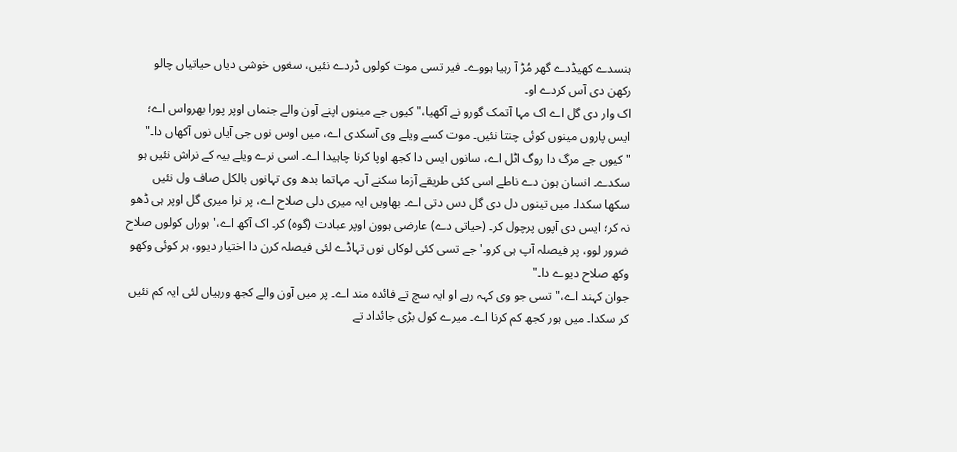ہنسدے کھیڈدے گھر مُڑ آ رہیا ہووے۔ فیر تسی موت کولوں ڈردے نئیں، سغوں خوشی دیاں حیاتیاں چالو رکھن دی آس کردے او۔
اک وار دی گل اے اک مہا آتمک گورو نے آکھیا،"کیوں جے مینوں اپنے آون والے جنماں اوپر پورا بھرواس اے؛ ایس پاروں مینوں کوئی چنتا نئیں۔ موت کسے ویلے وی آسکدی اے، میں اوس نوں جی آیاں نوں آکھاں دا۔"
"کیوں جے مرگ دا روگ اٹل اے، سانوں ایس دا کجھ اوپا کرنا چاہیدا اے۔ اسی نرے ویلے بیہ کے نراش نئیں ہو سکدے۔ انسان ہون دے ناطے اسی کئی طریقے آزما سکنے آں۔ مہاتما بدھ وی تہانوں بالکل صاف ول نئیں سکھا سکدا۔ میں تینوں دل دی گل دس دتی اے۔ بھاویں ایہ میری دلی صلاح اے، پر نرا میری گل اوپر ہی ڈھو نہ کر؛ ایس دی آپوں پرچول کر۔ (حیاتی دے) عارضی ہوون اوپر عبادت (گوہ) کر۔ اک آکھ اے،'ہوراں کولوں صلاح ضرور لوو، پر فیصلہ آپ ہی کرو۔' جے تسی کئی لوکاں نوں تہاڈے لئی فیصلہ کرن دا اختیار دیوو، ہر کوئی وکھو وکھ صلاح دیوے دا۔"
جوان کہند اے،"تسی جو وی کہہ رہے او ایہ سچ تے فائدہ مند اے۔ پر میں آون والے کجھ ورہیاں لئی ایہ کم نئیں کر سکدا۔ میں ہور کجھ کم کرنا اے۔ میرے کول بڑی جائداد تے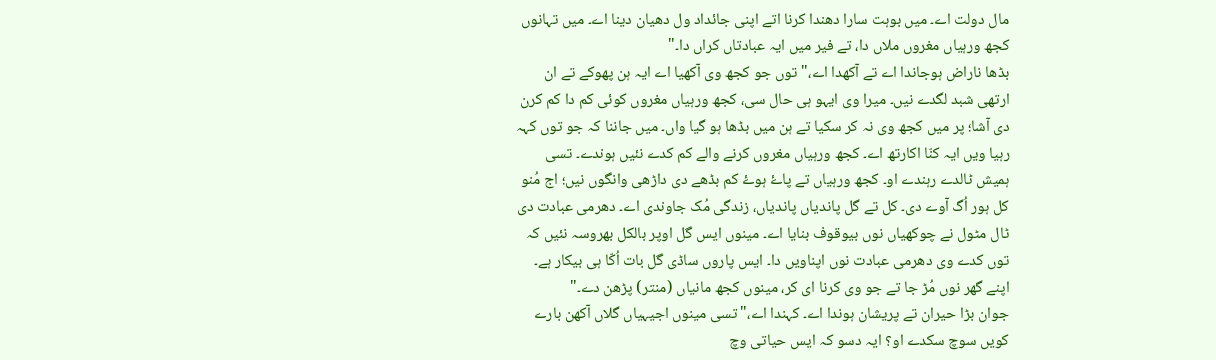مال دولت اے۔ میں بوہت سارا دھندا کرنا اتے اپنی جائداد ول دھیان دینا اے۔ میں تہانوں کجھ ورہیاں مغروں ملاں دا، تے فیر میں ایہ عبادتاں کراں دا۔"
بڈھا ناراض ہوجاندا اے تے آکھدا اے،"توں جو کجھ وی آکھیا اے ایہ ہن پھوکے تے ان ارتھی شبد لگدے نیں۔ میرا وی ایہو ہی حال سی، کجھ ورہیاں مغروں کوئی کم دا کم کرن دی آشا؛ پر میں کجھ وی نہ کر سکیا تے ہن میں بڈھا ہو گیا واں۔ میں جاننا کہ جو توں کہہ رہیا ویں ایہ کنّا اکارتھ اے۔ کجھ ورہیاں مغروں کرنے والے کم کدے نئیں ہوندے۔ تسی ہمیش ٹالدے رہندے او۔ کجھ ورہیاں تے پاۓ ہوۓ کم بڈھے دی داڑھی وانگوں نیں؛ اج مُنو کل ہور اُگ آوے دی۔ کل تے گل پاندیاں پاندیاں، زندگی مُک جاوندی اے۔ دھرمی عبادت دی ٹال مٹول نے چوکھیاں نوں بیوقوف بنایا اے۔ مینوں ایس گل اوپر بالکل بھروسہ نئیں کہ توں کدے وی دھرمی عبادت نوں اپناویں دا۔ ایس پاروں ساڈی گل بات اُکّا ہی بیکار ہے۔ اپنے گھر نوں مُڑ جا تے جو وی کرنا ای کر، مینوں کجھ مانیاں (منتر) پڑھن دے۔"
جوان بڑا حیران تے پریشان ہوندا اے۔ کہندا اے،"تسی مینوں اجیہیاں گلاں آکھن بارے کویں سوچ سکدے او؟ ایہ دسو کہ ایس حیاتی وچ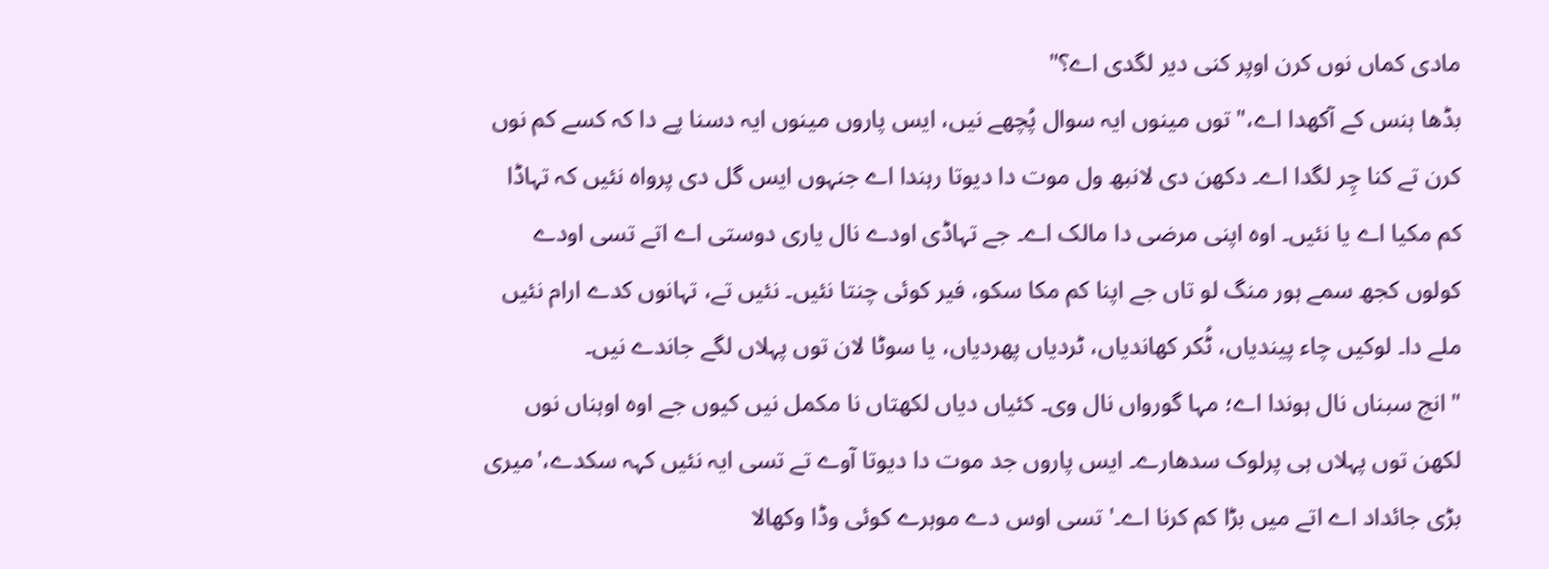مادی کماں نوں کرن اوپر کنی دیر لگدی اے؟"
بڈھا ہنس کے آکھدا اے،"توں مینوں ایہ سوال پُچھے نیں، ایس پاروں مینوں ایہ دسنا پے دا کہ کسے کم نوں کرن تے کنا چِر لگدا اے۔ دکھن دی لانبھ ول موت دا دیوتا رہندا اے جنہوں ایس گل دی پرواہ نئیں کہ تہاڈا کم مکیا اے یا نئیں۔ اوہ اپنی مرضی دا مالک اے۔ جے تہاڈی اودے نال یاری دوستی اے اتے تسی اودے کولوں کجھ سمے ہور منگ لو تاں جے اپنا کم مکا سکو، فیر کوئی چنتا نئیں۔ نئیں تے، تہانوں کدے ارام نئیں ملے دا۔ لوکیں چاء پیندیاں، ٹُکر کھاندیاں، ٹردیاں پھردیاں، یا سوٹا لان توں پہلاں لگے جاندے نیں۔
"انج سبناں نال ہوندا اے؛ مہا گورواں نال وی۔ کئیاں دیاں لکھتاں نا مکمل نیں کیوں جے اوہ اوہناں نوں لکھن توں پہلاں ہی پرلوک سدھارے۔ ایس پاروں جد موت دا دیوتا آوے تے تسی ایہ نئیں کہہ سکدے،'میری بڑی جائداد اے اتے میں بڑا کم کرنا اے۔' تسی اوس دے موہرے کوئی وڈا وکھالا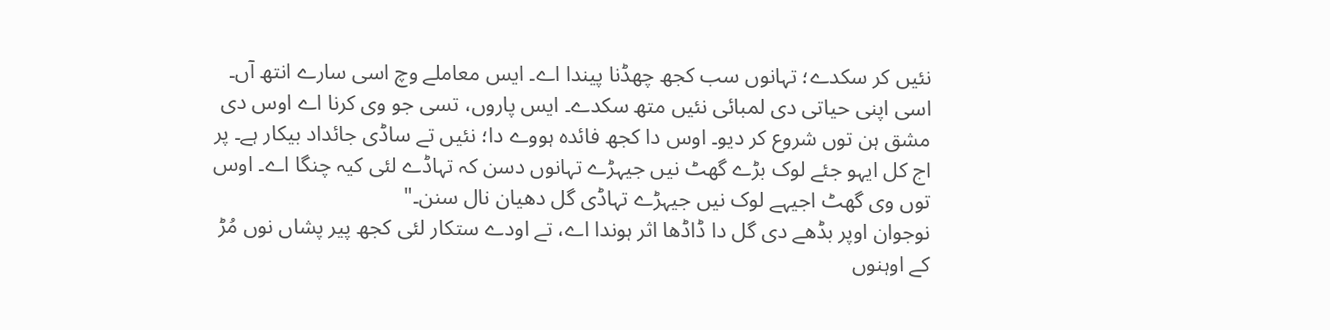نئیں کر سکدے؛ تہانوں سب کجھ چھڈنا پیندا اے۔ ایس معاملے وچ اسی سارے انتھ آں۔ اسی اپنی حیاتی دی لمبائی نئیں متھ سکدے۔ ایس پاروں، تسی جو وی کرنا اے اوس دی مشق ہن توں شروع کر دیو۔ اوس دا کجھ فائدہ ہووے دا؛ نئیں تے ساڈی جائداد بیکار ہے۔ پر اج کل ایہو جئے لوک بڑے گھٹ نیں جیہڑے تہانوں دسن کہ تہاڈے لئی کیہ چنگا اے۔ اوس توں وی گھٹ اجیہے لوک نیں جیہڑے تہاڈی گل دھیان نال سنن۔"
نوجوان اوپر بڈھے دی گل دا ڈاڈھا اثر ہوندا اے، تے اودے ستکار لئی کجھ پیر پشاں نوں مُڑ کے اوہنوں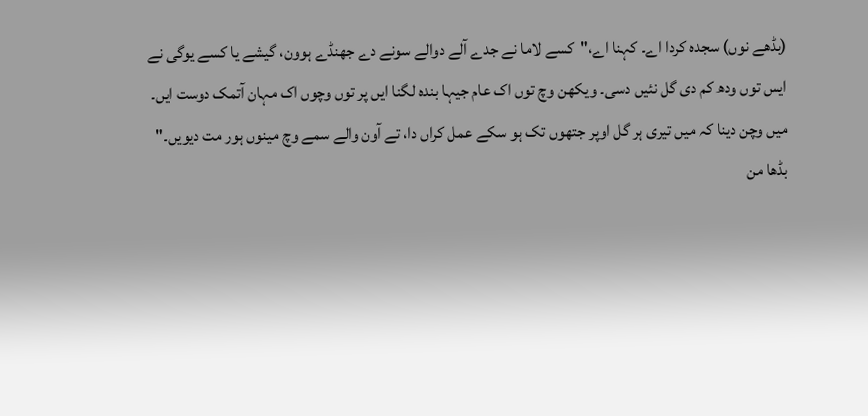(بڈھے نوں) سجدہ کردا اے۔ کہنا اے،"کسے لاما نے جدے آلے دوالے سونے دے جھنڈے ہوون، گیشے یا کسے یوگی نے ایس توں ودھ کم دی گل نئیں دسی۔ ویکھن وچ توں اک عام جیہا بندہ لگنا ایں پر توں وچوں اک مہان آتمک دوست ایں۔ میں وچن دینا کہ میں تیری ہر گل اوپر جتھوں تک ہو سکے عمل کراں دا، تے آون والے سمے وچ مینوں ہور مت دیویں۔"
بڈھا من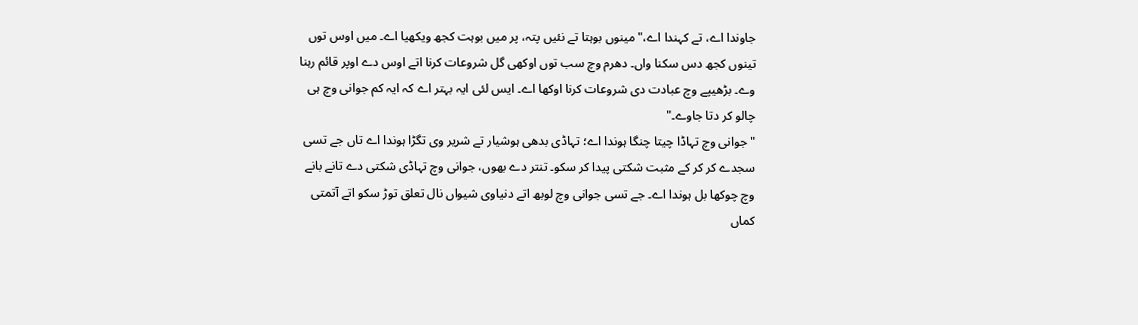جاوندا اے، تے کہندا اے،"مینوں بوہتا تے نئیں پتہ، پر میں بوہت کجھ ویکھیا اے۔ میں اوس توں تینوں کجھ دس سکنا واں۔ دھرم وچ سب توں اوکھی گل شروعات کرنا اتے اوس دے اوپر قائم رہنا وے۔ بڑھیپے وچ عبادت دی شروعات کرنا اوکھا اے۔ ایس لئی ایہ بہتر اے کہ ایہ کم جوانی وچ ہی چالو کر دتا جاوے۔"
"جوانی وچ تہاڈا چیتا چنگا ہوندا اے؛ تہاڈی بدھی ہوشیار تے شریر وی تگڑا ہوندا اے تاں جے تسی سجدے کر کر کے مثبت شکتی پیدا کر سکو۔ تنتر دے بھوں، جوانی وچ تہاڈی شکتی دے تانے بانے وچ چوکھا بل ہوندا اے۔ جے تسی جوانی وچ لوبھ اتے دنیاوی شیواں نال تعلق توڑ سکو اتے آتمتی کماں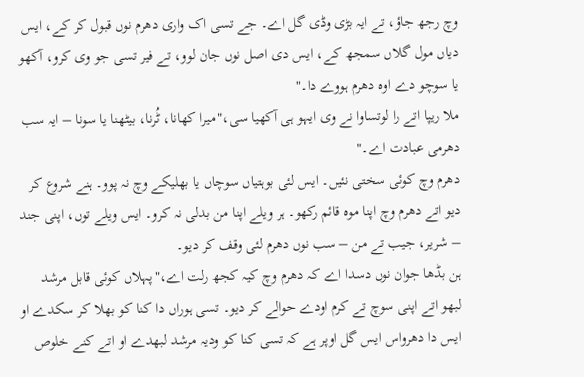وچ رجھ جاؤ، تے ایہ بڑی وڈی گل اے۔ جے تسی اک واری دھرم نوں قبول کر کے، ایس دیاں مول گلاں سمجھ کے، ایس دی اصل نوں جان لوو، تے فیر تسی جو وی کرو، آکھو یا سوچو دے اوہ دھرم ہووے دا۔"
ملا ریپا اتے را لوتساوا نے وی ایہو ہی آکھیا سی،"میرا کھانا، ٹُرنا، بیٹھنا یا سونا – ایہ سب دھرمی عبادت اے۔"
دھرم وچ کوئی سختی نئیں۔ ایس لئی بوہتیاں سوچاں یا بھلیکے وچ نہ پوو۔ ہنے شروع کر دیو اتے دھرم وچ اپنا موہ قائم رکھو۔ ہر ویلے اپنا من بدلی نہ کرو۔ ایس ویلے توں، اپنی جند – شریر، جیب تے من – سب نوں دھرم لئی وقف کر دیو۔
ہن بڈھا جوان نوں دسدا اے کہ دھرم وچ کیہ کجھ رلت اے،"پہلاں کوئی قابل مرشد لبھو اتے اپنی سوچ تے کرم اودے حوالے کر دیو۔ تسی ہوراں دا کنا کو بھلا کر سکدے او ایس دا دھرواس ایس گل اوپر ہے کہ تسی کنا کو ودیہ مرشد لبھدے او اتے کنے خلوص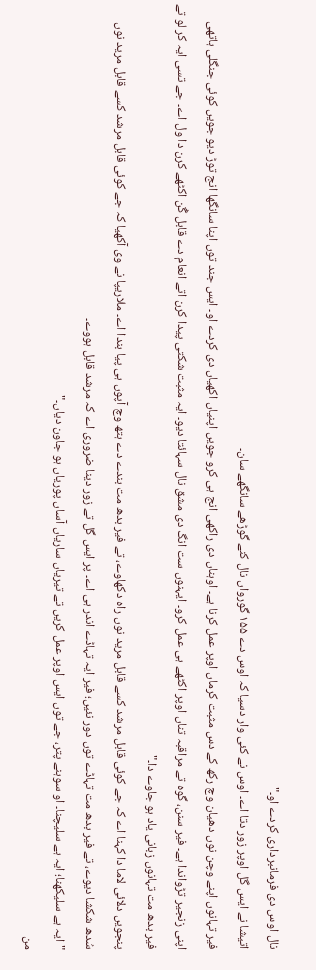نال اوس دی فرمانبرداری کردے او۔"
اتیشا نے ایس گل اوپر زور دتا اے۔ اوس نے کئی وار دسیا کہ اوس دے ۱۵۵ گورواں نال کنے گوڑھے سانگھے سان۔
فیر تہانوں اپنے وچن نوں دھیان وچ رکھ کے دس مثبت کرماں اوپر عمل کرنا ہے۔ اوہناں دی راکھی انج ہی کرو جویں اپنیاں اکھیاں دی کردے او۔ ایس جند توں اپنا سانگھا انج توڑ دیو جویں کوئی جنگلی ہاتھی اپنی زنجیر تڑواندا ہے۔ فیر سنن، گوہ تے مراقبہ تناں اوپر اکٹھے ہی عمل کرو۔ ایہنوں ست انگ دی مشق نال سہائتا دیو۔ ایہ مثبت شکتی پیدا کرن اتے انعام دے قابل گُن اکٹھے کرن دا ول اے۔ جے تسی ایہ کر لو تے فیر بدھ مت تہانوں زبانی یاد ہو جاوے دا۔"
پنجویں دلائی لاما دا کہنا اے کہ جے کوئی قابل مرشد کسے قابل مرید نوں راہ دکھاوے، تے فیر بدھ مت بندے دے ہتھ وچ آپوں ہی پیا بندا اے۔ ملاریپا نے وی آکھیا کہ جے کوئی قابل مرشد کسے قابل مرید نوں سُدھ شکشا دیوے، تے فیر بدھ مت تہاڈے توں دور نئیں؛ فیر ایہ تہاڈے اندر ہی اے۔ پر ایس گل تے زور دینا ضروری اے کہ مرشد قابل ہووے۔
"ایہ ہے سلیکھنا؛ ایہ ہے سلیچنا۔ او سوہنے پتر، جے توں ایس اوپر عمل کریں تے تیریاں ساریاں آساں پوریاں ہو جاون دیاں۔"
من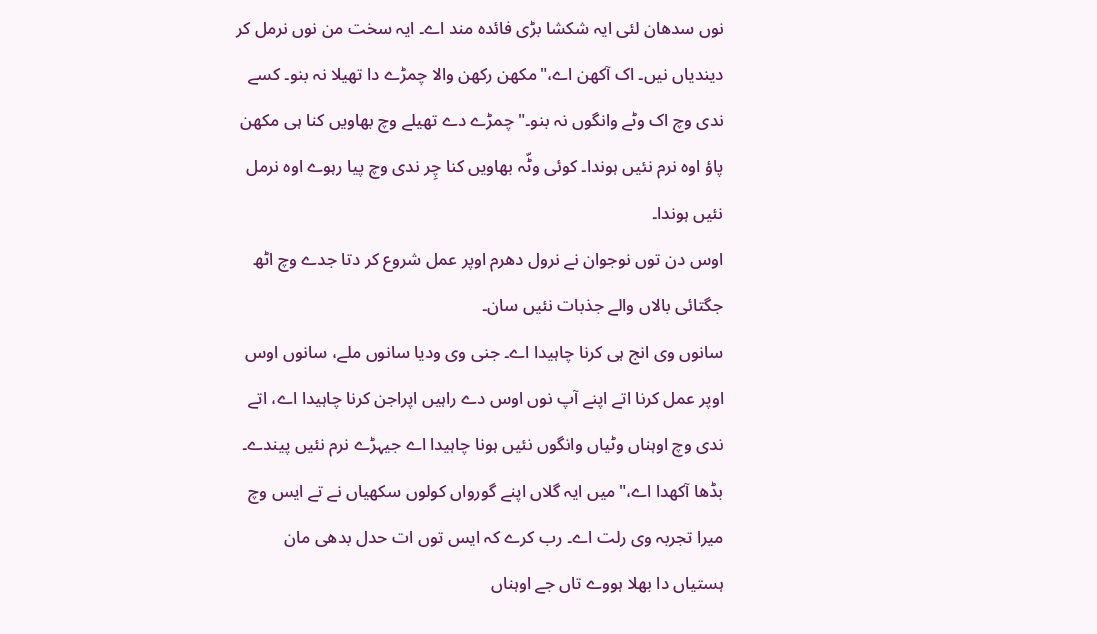نوں سدھان لئی ایہ شکشا بڑی فائدہ مند اے۔ ایہ سخت من نوں نرمل کر دیندیاں نیں۔ اک آکھن اے،"مکھن رکھن والا چمڑے دا تھیلا نہ بنو۔ کسے ندی وچ اک وٹے وانگوں نہ بنو۔" چمڑے دے تھیلے وچ بھاویں کنا ہی مکھن پاؤ اوہ نرم نئیں ہوندا۔ کوئی وٹّہ بھاویں کنا چِر ندی وچ پیا رہوے اوہ نرمل نئیں ہوندا۔
اوس دن توں نوجوان نے نرول دھرم اوپر عمل شروع کر دتا جدے وچ اٹھ جگتائی بالاں والے جذبات نئیں سان۔
سانوں وی انج ہی کرنا چاہیدا اے۔ جنی وی ودیا سانوں ملے، سانوں اوس اوپر عمل کرنا اتے اپنے آپ نوں اوس دے راہیں اپراجن کرنا چاہیدا اے، اتے ندی وچ اوہناں وٹیاں وانگوں نئیں ہونا چاہیدا اے جیہڑے نرم نئیں پیندے۔
بڈھا آکھدا اے،"میں ایہ گلاں اپنے گورواں کولوں سکھیاں نے تے ایس وچ میرا تجربہ وی رلت اے۔ رب کرے کہ ایس توں ات حدل بدھی مان ہستیاں دا بھلا ہووے تاں جے اوہناں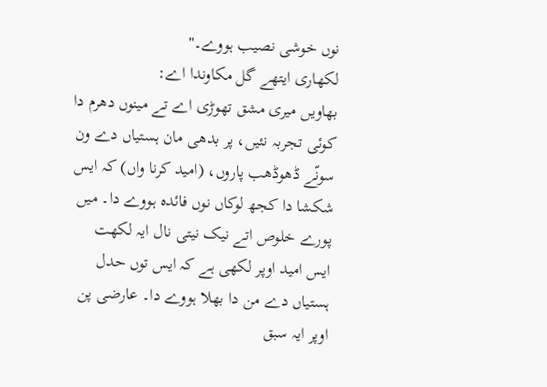نوں خوشی نصیب ہووے۔"
لکھاری ایتھے گل مکاوندا اے:
بھاویں میری مشق تھوڑی اے تے مینوں دھرم دا کوئی تجربہ نئیں، پر بدھی مان ہستیاں دے ون سونّے ڈھوڈھب پاروں، (امید کرنا واں) کہ ایس شکشا دا کجھ لوکاں نوں فائدہ ہووے دا۔ میں پورے خلوص اتے نیک نیتی نال ایہ لکھت ایس امید اوپر لکھی ہے کہ ایس توں حدل ہستیاں دے من دا بھلا ہووے دا۔ عارضی پن اوپر ایہ سبق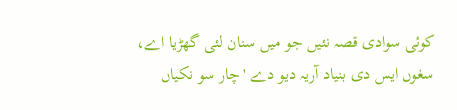کوئی سوادی قصہ نئیں جو میں سنان لئی گھڑیا اے، سغوں ایس دی بنیاد آریہ دیو دے 'چار سو نکیاں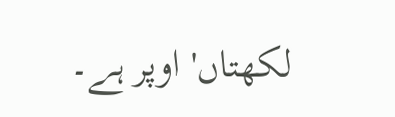لکھتاں' اوپر ہے۔